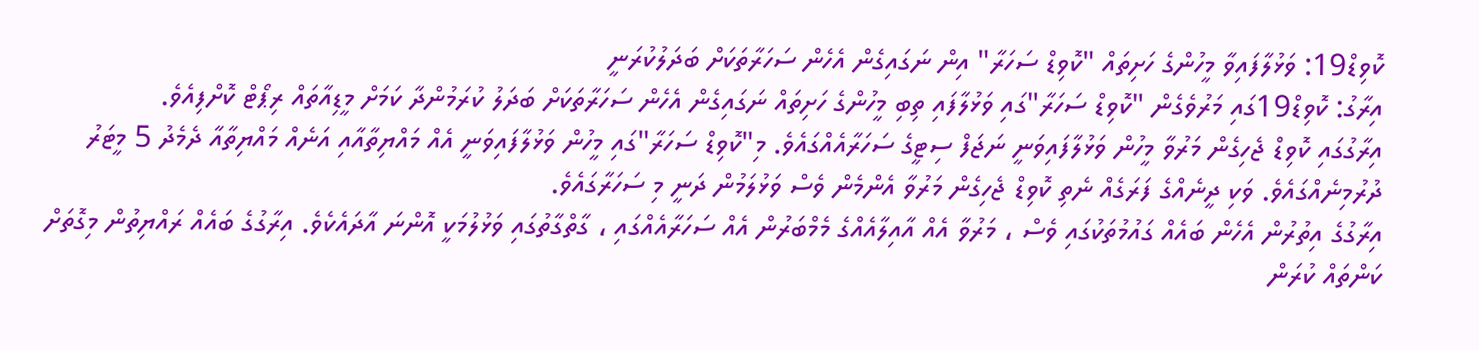ކޮވިޑް19: ވަޅުލާފައިވާ މީހުންގެ ހަށިތައް "ކޮވިޑް ސަހަރާ" އިން ނަގައިގެން އެހެން ސަހަރާތަކަށް ބަދަލުކުރަނީ
އިރާގު: ކޮވިޑް19ގައި މަރުވެގެން "ކޮވިޑް ސަހަރާ"ގައި ވަޅުލާފައި ތިބި މީހުންގެ ހަށިތައް ނަގައިގެން އެހެން ސަހަރާތަކަށް ބަދަލު ކުރަމުންދާ ކަމަށް މީޑިއާތައް ރިޕޯޓް ކޮށްފިއެވެ.
އިރާގުގައި ކޮވިޑް ޖެހިގެން މަރުވާ މީހުން ވަޅުލާފައިވަނީ ނަޖަފް ސިޓީގެ ސަހަރާއެއްގައެވެ. މި"ކޮވިޑް ސަހަރާ"ގައި މީހުން ވަޅުލާފައިވަނީ އެއް މައްޔިތާއާއި އަނެއް މައްޔިތާއާ ދެމެދު 5 މީޓަރު ދުރުމިނެއްގައެވެ. ވަކި ދީނެއްގެ ފަރަގެއް ނެތި ކޮވިޑް ޖެހިގެން މަރުވާ އެންމެން ވެސް ވަޅުލަމުން ދަނީ މި ސަހަރާގައެވެ.
އިރާގުގެ އިތުރުން އެހެން ބައެއް ގައުމުތަކުގައި ވެސް ، މަރުވާ އެއް އާއިލާއެއްގެ މެމްބަރުން އެއް ސަހަރާއެއްގައި ، ގާތްގާތުގައި ވަޅުލުމަކީ އޮންނަ އާދައެކެވެ. އިރާގުގެ ބައެއް ރައްޔިތުން މިގޮތަށް ކަންތައް ކުރަން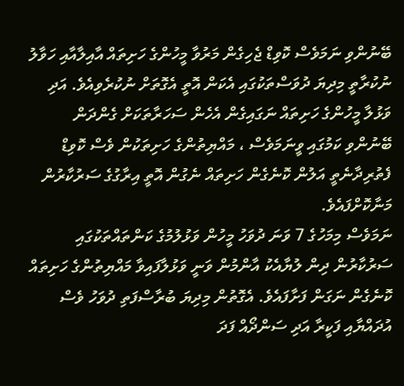ބޭނުންވި ނަމަވެސް ކޮވިޑް ޖެހިގެން މަރުވާ މީހުންގެ ހަށިތައް އާއިލާއާއި ހަވާލު ނުކުރާތީ މިދިޔަ ދުވަސްތަކުގައި އެކަން އޮތީ އެގޮތަށް ނުކުރެވިއެވެ. އަދި ވަޅުލާ މީހުންގެ ހަށިތައް ނަގައިގެން އެހެން ސަހަރާތަކަށް ގެންދަން ބޭނުންވި ކަމުގައި ވީނަމަވެސް ، މައްޔިތުންގެ ހަށިތަކުން ވެސް ކޮވިޑް ފެތުރިދާނެތީ އަލުން ކޮނެގެން ހަށިތައް ނެގުން އޮތީ އިރާގުގެ ސަރުކާރުން މަނާކޮށްފައެވެ.
ނަމަވެސް މިމަހުގެ 7 ވަނަ ދުވަހު މީހުން ވަޅުލުމުގެ ކަންތައްތަކުގައި ސަރުކާރުން ދިން ލުޔާއެކު އާންމުން ވަނީ ވަޅުލާފައިވާ މައްޔިތުންގެ ހަށިތައް ކޮނެގެން ނަގަން ފަށާފައެވެ. އެގޮތުން މިދިޔަ ބުރާސްފަތި ދުވަހު ވެސް އުދައްޔާއި ފަކީރާ އަދި ސަންދޯއް ފަދަ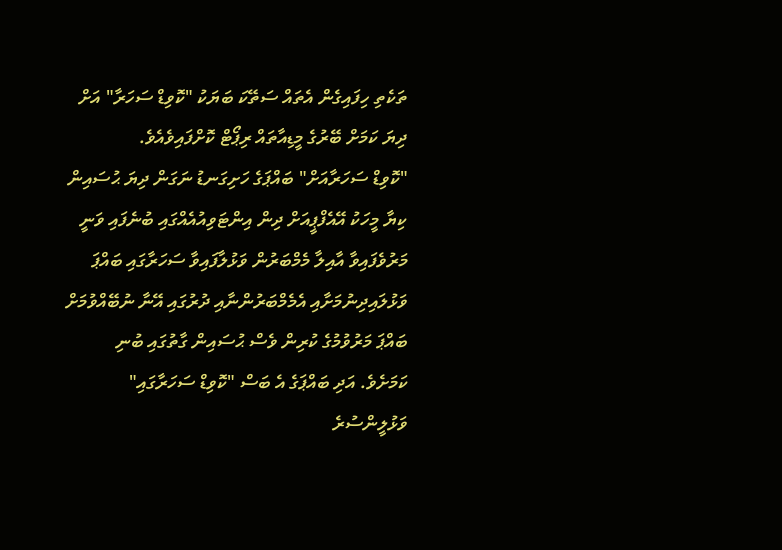ތަކެތި ހިފައިގެން އެތައް ސަތޭކަ ބަޔަކު "ކޮވިޑް ސަހަރާ" އަށް ދިޔަ ކަމަށް ބޭރުގެ މީޑިއާތައް ރިޕޯޓް ކޮށްފައިވެއެވެ.
"ކޮވިޑް ސަހަރާއަށް" ބައްޕަގެ ހަށިގަނޑު ނަގަން ދިޔަ ޙުސައިން ކިޔާ މީހަކު އޭއެފްޕީއަށް ދިން އިންޓަވިއުއެއްގައި ބުނެފައި ވަނީ މަރުވެފައިވާ އާއިލާ މެމްބަރުން ވަޅުލާފައިވާ ސަހަރާގައި ބައްޕަ ވަޅުލައިދިނުމަށާއި އެމެމްބަރުންނާއި ދުރުގައި އޭނާ ނުބޭއްވުމަށް ބައްޕަ މަރުވުމުގެ ކުރިން ވެސް ޙުސައިން ގާތުގައި ބުނި ކަމަށެވެ. އަދި ބައްޕަގެ އެ ބަސް "ކޮވިޑް ސަހަރާގައި" ވަޅުލީންސުރެ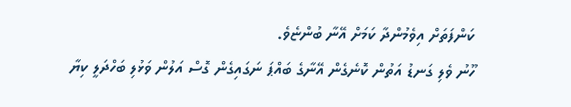ކަންފަތަށް އިވެމުންދާ ކަމަށް އޭނާ ބުންޏެވެ.
ހޫނު ވެލި ގަނޑު އަތުން ކޮނެގެން އޭނާގެ ބައްޕަ ނަގައިގެން ގޮސް އަލުން ވަޅުލި ބަހްދަލީ ކިޔާ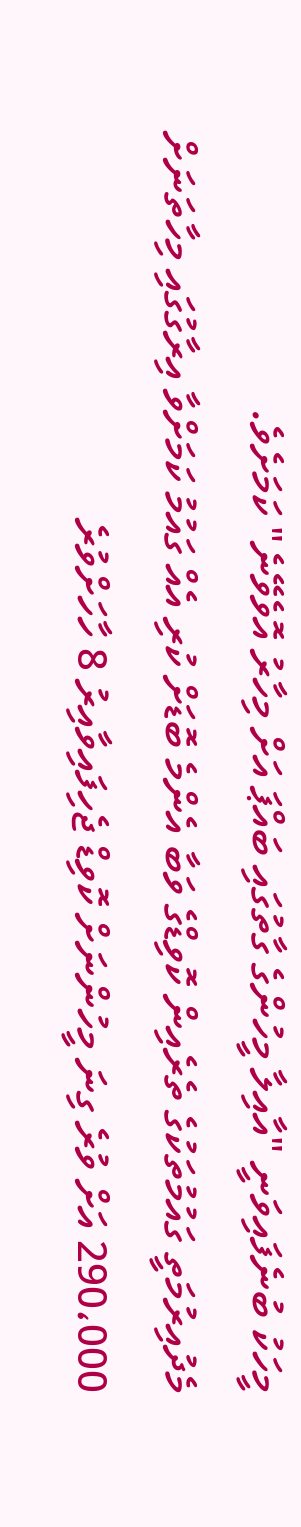މީހަކު ބުނެފައިވަނީ "އާއިލާ މީހުންގެ ގާތުގައި ބައްޕަ އަށް މިހާރު އޮވެވޭނެ" ކަމަށެވެ.
މެދުއިރުމަތީ ގައުމުތަކުގެ ތެރެއިން ކޮވިޑްގެ ވަބާ އެންމެ ބޮޑަށް ކުރި އެއް ގައުމު ކަމަށްވާ އިރާގުގައި މިހާތަނަށް 290،000 އަށް ވުރެ ގިނަ މީހުންނަށް ކޮވިޑް ޖެހިފައިވާއިރު 8 ހާހަށްވުރެ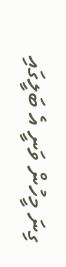ގިނަ މީހުން ވަނީ އެ ބަލީގައި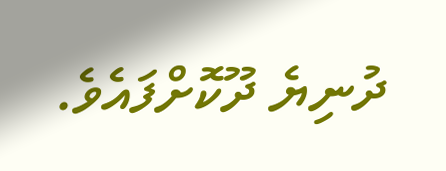ދުނިޔެ ދޫކޮށްފައެވެ.